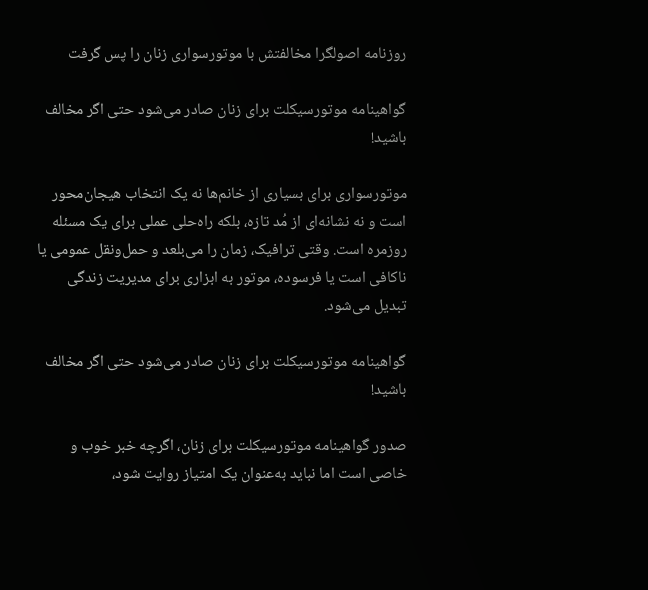روزنامه اصولگرا مخالفتش با موتورسواری زنان را پس گرفت

گواهینامه موتورسیکلت برای زنان صادر می‌شود حتی اگر مخالف باشید!

موتورسواری برای بسیاری از خانم‌ها نه یک انتخاب هیجان‌محور است و نه نشانه‌ای از مُد تازه، بلکه راه‌حلی عملی برای یک مسئله روزمره است. وقتی ترافیک، زمان را می‌بلعد و حمل‌ونقل عمومی یا ناکافی است یا فرسوده، موتور به ابزاری برای مدیریت زندگی تبدیل می‌شود.

گواهینامه موتورسیکلت برای زنان صادر می‌شود حتی اگر مخالف باشید!

صدور گواهینامه موتورسیکلت برای زنان، اگرچه خبر خوب و خاصی است اما نباید به‌عنوان یک امتیاز روایت شود،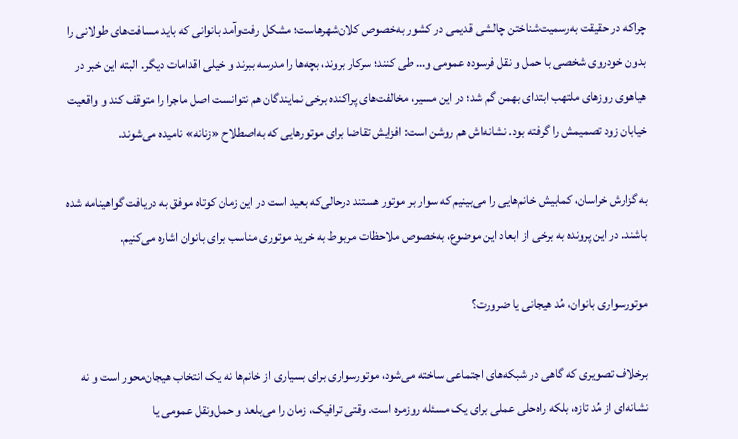چراکه در حقیقت به‌رسمیت‌شناختن چالشی قدیمی در کشور به‌خصوص کلان‌شهرهاست؛ مشکل رفت‌وآمد بانوانی که باید مسافت‌های طولانی را بدون خودروی شخصی با حمل و نقل فرسوده عمومی و… طی کنند؛ سرکار بروند، بچه‌ها را مدرسه ببرند و خیلی اقدامات دیگر. البته این خبر در هیاهوی روزهای ملتهب ابتدای بهمن گم شد؛ در این مسیر، مخالفت‌های پراکنده برخی نمایندگان هم نتوانست اصل ماجرا را متوقف کند و واقعیت خیابان زود تصمیمش را گرفته بود. نشانه‌اش هم روشن است: افزایش تقاضا برای موتورهایی که به‌اصطلاح «زنانه» نامیده می‌شوند.

به گزارش خراسان، کمابیش خانم‌هایی را می‌بینیم که سوار بر موتور هستند درحالی‌که بعید است در این زمان کوتاه موفق به دریافت گواهینامه شده باشند. در این پرونده به برخی از ابعاد این موضوع، به‌خصوص ملاحظات مربوط به خرید موتوری مناسب برای بانوان اشاره می‌کنیم.

موتورسواری بانوان، مُد هیجانی یا ضرورت؟

برخلاف تصویری که گاهی در شبکه‌های اجتماعی ساخته می‌شود، موتورسواری برای بسیاری از خانم‌ها نه یک انتخاب هیجان‌محور است و نه نشانه‌ای از مُد تازه، بلکه راه‌حلی عملی برای یک مسئله روزمره است. وقتی ترافیک، زمان را می‌بلعد و حمل‌ونقل عمومی یا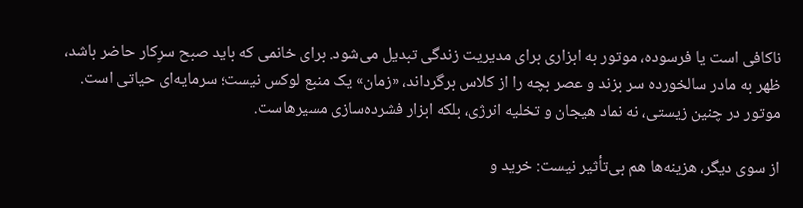ناکافی است یا فرسوده، موتور به ابزاری برای مدیریت زندگی تبدیل می‌شود. برای خانمی که باید صبح سرِکار حاضر باشد، ظهر به مادر سالخورده سر بزند و عصر بچه را از کلاس برگرداند، «زمان» یک منبع لوکس نیست؛ سرمایه‌ای حیاتی است. موتور در چنین زیستی، نه نماد هیجان و تخلیه انرژی، بلکه ابزار فشرده‌سازی مسیرهاست.

از سوی دیگر، هزینه‌ها هم بی‌تأثیر نیست: خرید و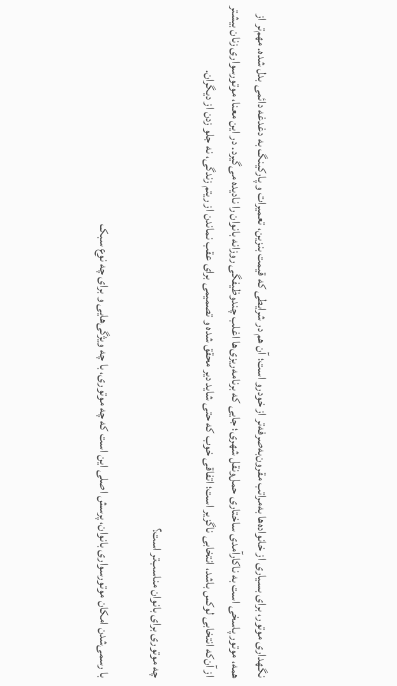نگهداری موتور، برای بسیاری از خانواده‌ها به‌مراتب مقرون‌به‌صرفه‌تر از خودرو است؛ آن هم در شرایطی که قیمت بنزین، تعمیرات و پارکینگ به دغدغه دائمی بدل شده. مهم‌تر از همه، موتور پاسخی است به ناکارآمدی ساختاری حمل‌ونقل شهری؛ جایی که برنامه‌ریزی‌ها اغلب چندوظیفگی روزانه بانوان را نادیده می‌گیرد. در این معنا، موتورسواری زنان بیشتر از آن‌که انتخابی لوکس باشد، انتخابی ناگزیر است؛ اتفاقی خوب که حتی شاید دیر محقق شده و تصمیمی برای عقب نماندن از ریتم زندگی، نه جلو زدن از دیگران.

چه موتوری برای بانوان مناسب‌تر است؟

با رسمی‌شدن امکان موتورسواری بانوان، پرسش اصلی این است که چه موتوری، با چه ویژگی‌هایی و برای چه نوع سبک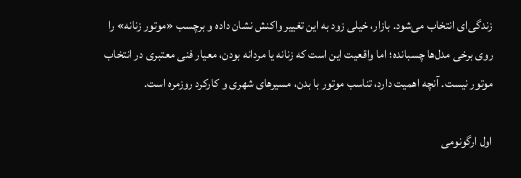زندگی‌ای انتخاب می‌شود. بازار، خیلی زود به این تغییر واکنش نشان داده و برچسب «موتور زنانه» را روی برخی مدل‌ها چسبانده؛ اما واقعیت این است که زنانه یا مردانه بودن، معیار فنی معتبری در انتخاب موتور نیست. آنچه اهمیت دارد، تناسب موتور با بدن، مسیرهای شهری و کارکرد روزمره است.

اول ارگونومی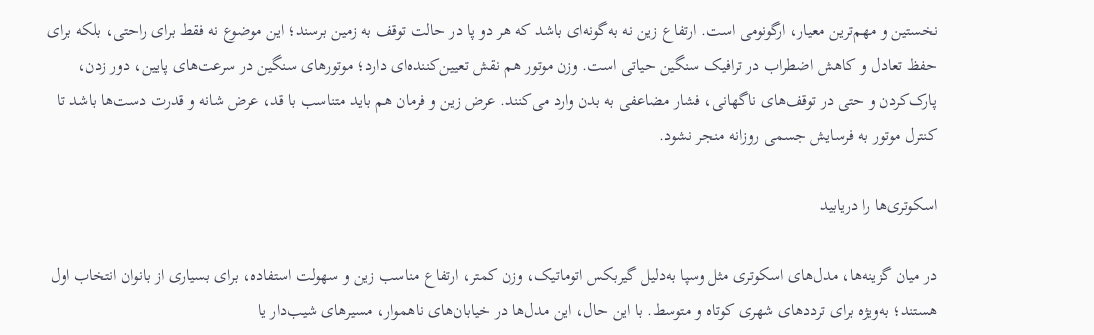نخستین و مهم‌ترین معیار، ارگونومی است. ارتفاع زین نه به‌گونه‌ای باشد که هر دو پا در حالت توقف به زمین برسند؛ این موضوع نه فقط برای راحتی، بلکه برای حفظ تعادل و کاهش اضطراب در ترافیک سنگین حیاتی است. وزن موتور هم نقش تعیین‌کننده‌ای دارد؛ موتورهای سنگین در سرعت‌های پایین، دور زدن، پارک‌کردن و حتی در توقف‌های ناگهانی، فشار مضاعفی به بدن وارد می‌کنند. عرض زین و فرمان هم باید متناسب با قد، عرض شانه و قدرت دست‌ها باشد تا کنترل موتور به فرسایش جسمی روزانه منجر نشود.

اسکوتری‌ها را دریابید

در میان گزینه‌ها، مدل‌های اسکوتری مثل وسپا به‌دلیل گیربکس اتوماتیک، وزن کمتر، ارتفاع مناسب زین و سهولت استفاده، برای بسیاری از بانوان انتخاب اول هستند؛ به‌ویژه برای ترددهای شهری کوتاه و متوسط. با این حال، این مدل‌ها در خیابان‌های ناهموار، مسیرهای شیب‌دار یا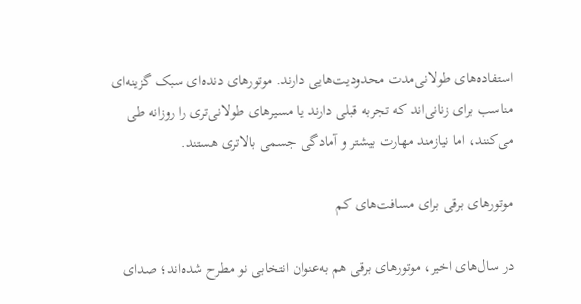استفاده‌های طولانی‌مدت محدودیت‌هایی دارند. موتورهای دنده‌ای سبک گزینه‌ای مناسب برای زنانی‌اند که تجربه قبلی دارند یا مسیرهای طولانی‌تری را روزانه طی می‌کنند، اما نیازمند مهارت بیشتر و آمادگی جسمی بالاتری هستند.

موتورهای برقی برای مسافت‌های کم

در سال‌های اخیر، موتورهای برقی هم به‌عنوان انتخابی نو مطرح شده‌اند؛ صدای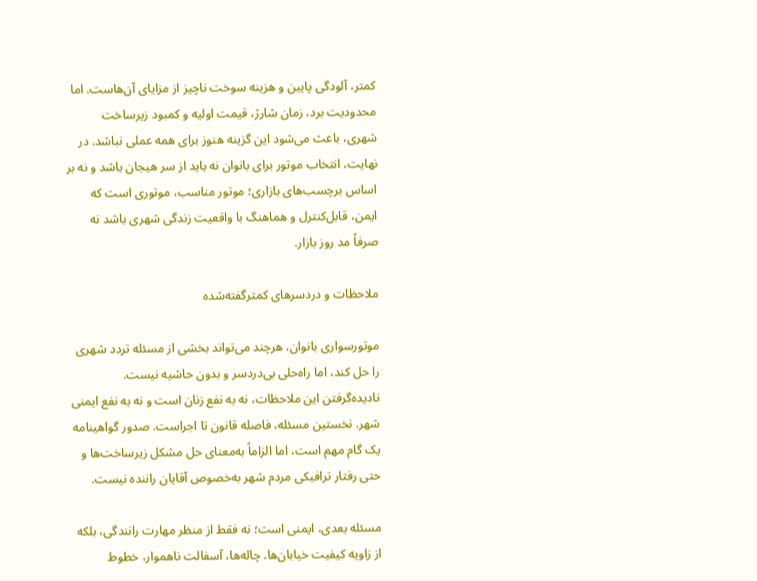کمتر، آلودگی پایین و هزینه سوخت ناچیز از مزایای آن‌هاست. اما محدودیت برد، زمان شارژ، قیمت اولیه و کمبود زیرساخت شهری، باعث می‌شود این گزینه هنوز برای همه عملی نباشد. در نهایت، انتخاب موتور برای بانوان نه باید از سر هیجان باشد و نه بر اساس برچسب‌های بازاری؛ موتور مناسب، موتوری است که ایمن، قابل‌کنترل و هماهنگ با واقعیت زندگی شهری باشد نه صرفاً مد روز بازار.

ملاحظات و دردسرهای کمترگفته‌شده

موتورسواری بانوان، هرچند می‌تواند بخشی از مسئله تردد شهری را حل کند، اما راه‌حلی بی‌دردسر و بدون حاشیه نیست. نادیده‌گرفتن این ملاحظات، نه به نفع زنان است و نه به نفع ایمنی شهر. نخستین مسئله، فاصله قانون تا اجراست. صدور گواهینامه یک گام مهم است، اما الزاماً به‌معنای حل مشکل زیرساخت‌ها و حتی رفتار ترافیکی مردم شهر به‌خصوص آقایان راننده نیست.

مسئله بعدی، ایمنی است؛ نه فقط از منظر مهارت رانندگی، بلکه از زاویه کیفیت خیابان‌ها. چاله‌ها، آسفالت ناهموار، خطوط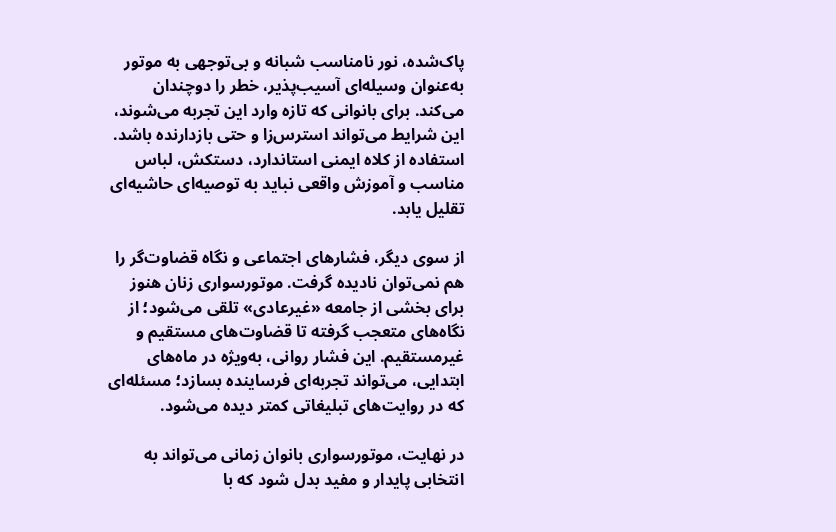پاک‌شده، نور نامناسب شبانه و بی‌توجهی به موتور به‌عنوان وسیله‌ای آسیب‌پذیر، خطر را دوچندان می‌کند. برای بانوانی که تازه وارد این تجربه می‌شوند، این شرایط می‌تواند استرس‌زا و حتی بازدارنده باشد. استفاده از کلاه ایمنی استاندارد، دستکش، لباس مناسب و آموزش واقعی نباید به توصیه‌ای حاشیه‌ای تقلیل یابد.

از سوی دیگر، فشارهای اجتماعی و نگاه قضاوت‌گر را هم نمی‌توان نادیده گرفت. موتورسواری زنان هنوز برای بخشی از جامعه «غیرعادی» تلقی می‌شود؛ از نگاه‌های متعجب گرفته تا قضاوت‌های مستقیم و غیرمستقیم. این فشار روانی، به‌ویژه در ماه‌های ابتدایی، می‌تواند تجربه‌ای فرساینده بسازد؛ مسئله‌ای که در روایت‌های تبلیغاتی کمتر دیده می‌شود.

در نهایت، موتورسواری بانوان زمانی می‌تواند به انتخابی پایدار و مفید بدل شود که با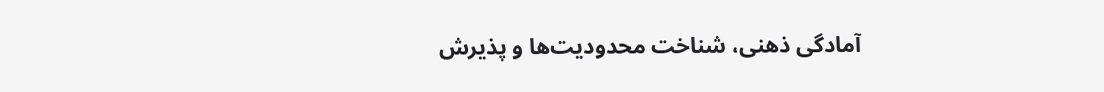آمادگی ذهنی، شناخت محدودیت‌ها و پذیرش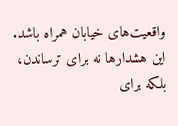واقعیت‌های خیابان همراه باشد. این هشدارها نه برای ترساندن، بلکه برای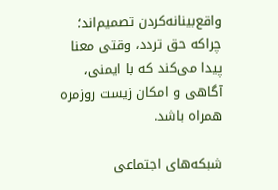واقع‌بینانه‌کردن تصمیم‌اند؛ چراکه حق تردد، وقتی معنا پیدا می‌کند که با ایمنی، آگاهی و امکان زیست روزمره همراه باشد.

شبکه‌های اجتماعی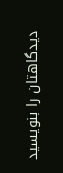دیدگاهتان را بنویسید